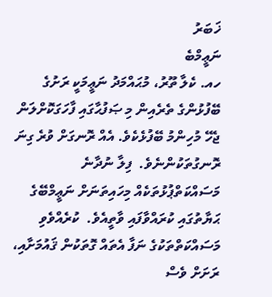ޚަބަރު
ނަޢީމްބެ
ހއ. ކެލާ ތޫރު، މުޙައްމަދު ނަޢީމަކީ ރަށުގެ ބޭފުޅުންގެ ތެރެއިން މި ޞަފުޙާގައި ފާހަގަކޮށްލަން ޖެހޭ މުހިންމު ބޭފުޅެކެވެ. އެއް ރޮނގަށް ވުރެ ގިނަ ރޮނގުތަކުންނެވެ.  ފިލާ ނުދާނެ މަސައްކަތްޕުޅުތަކެއް މިހައިތަނަށް ނަޢީމްބޭގެ ޙަޔާތުގައި ކުރައްވާފައި ވާތީއެވެ.  ކުރެއްވެވި މަސައްކަތްތަކުގެ ނަފާ އެތައް ގޮތަކުން ޤައުމަށާއި، ރަށަށް ވެސް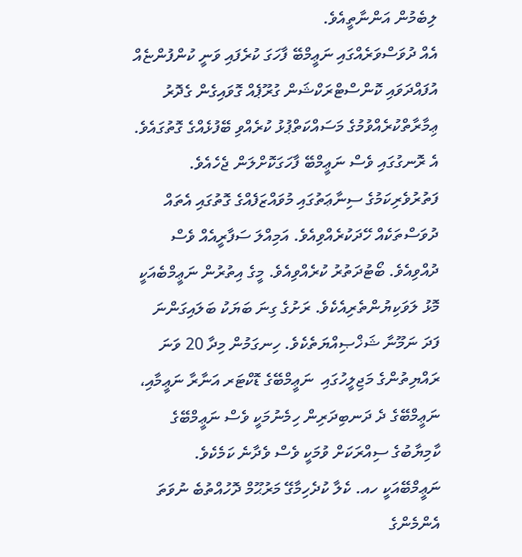ލިބެމުން އަންނާތީއެވެ.
އެއް ދުވަސްވަރެއްގައި ނަޢީމްބޭ ފާހަގަ ކުރެފައި ވަނީ ކުންފުންޏެއް އުފައްދަވައި ކޮންސްޓްރަކްޝަން ގުރޫޕެއް ގޮވައިގެން ގެދޮރު ޢިމާރާތްކުރެއްވުމުގެ މަސައްކަތްޕުޅު ކުރެއްވި ބޭފުޅެއްގެ ގޮތުގައެވެ. އެ ރޮނގުގައި ވެސް ނަޢީމްބޭ ފާހަގަކޮށްލަން ޖެހެއެވެ. ފަތުރުވެރިކަމުގެ ސިނާޢަތުގައި މުވައްޒަފެއްގެ ގޮތުގައި އެތައް ދުވަސްތަކެއް ހޭދަކުރެއްވިއެވެ. އަމިއްލަ ސަފާރީއެއް ވެސް ދުއްވިއެވެ. ބޯޓުދަތުރު ކުރެއްވިއެވެ. މީގެ އިތުރުން ނަޢީމްބެއަކީ މޮޅު ލަވަކިޔުންތެރިއެކެވެ. ރަށުގެ ގިނަ ބަޔަކު ބަލައިގަންނަ ފަދަ ނަމޫނާ ޝަޚްޞިއްޔަތެކެވެ. ހިނގަމުން މިދާ 20 ވަނަ ރައްޔިތުންގެ މަޖިލީހުގައި  ނަޢީމްބޭގެ ޑޮކްޓަރ އަނާރާ ނަޢީމާއި، ނަޢީމްބޭގެ ދެ ދަނބިދަރިން ހިމެނުމަކީ ވެސް ނަޢީމްބޭގެ ކާމިޔާބުގެ ސިއްރަކަށް ވުމަކީ ވެސް ވެދާނެ ކަމެކެވެ.
ނަޢީމްބޭއަކީ ހއ. ކެލާ ކުދެހިމާގޭ މަރުޙޫމް ދޮހުއްތުބެ ނުވަތަ އެންމެންގެ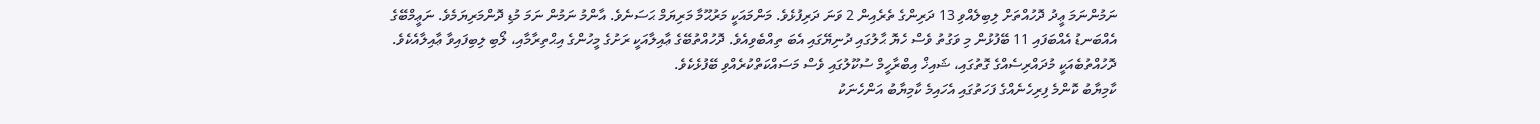ނަމުންނަމަ ޢީދު ދޮހުއްތަށް ލިބިލެއްވި 13 ދަރިންގެ ތެރެއިން 2 ވަނަ ދަރިފުޅެވެ. މަންމައަކީ މަރުޙޫމާ މަރިޔަމް ޙަސަނެވެ. އާންމު ނަމުން ނަމަ މުޑި ދޮންމަރިޔަމެވެ. ނަޢީމްބޭގެ އެއްބަނޑު އެއްބަފައި 11 ބޭފުޅުން މި ވަގުތު ވެސް ހެޔޮ ޙާލުގައި ދުނިޔޭގައި އެބަ ތިއްބެވިއެވެ. ދޮހުއްތުބޭގެ ޢާއިލާއަކީ ރަށުގެ މީހުންގެ އިޙްތިރާމާއި، ލޯބި ލިބިފައިވާ ޢާއިލާއެކެވެ. ދޮހުއްތުބެއަކީ މުދައްރިސެއްގެ ގޮތުގައި، ޝައިޚް އިބްރާހީމް ސުކޫލުގައި ވެސް މަސައްކަތްކުރެއްވި ބޭފުޅެކެވެ.
ކާމިޔާބު ކޮންމެ ފިރިހެނެއްގެ ފަހަތުގައި އެހައިމެ ކާމިޔާބު އަންހެނަކު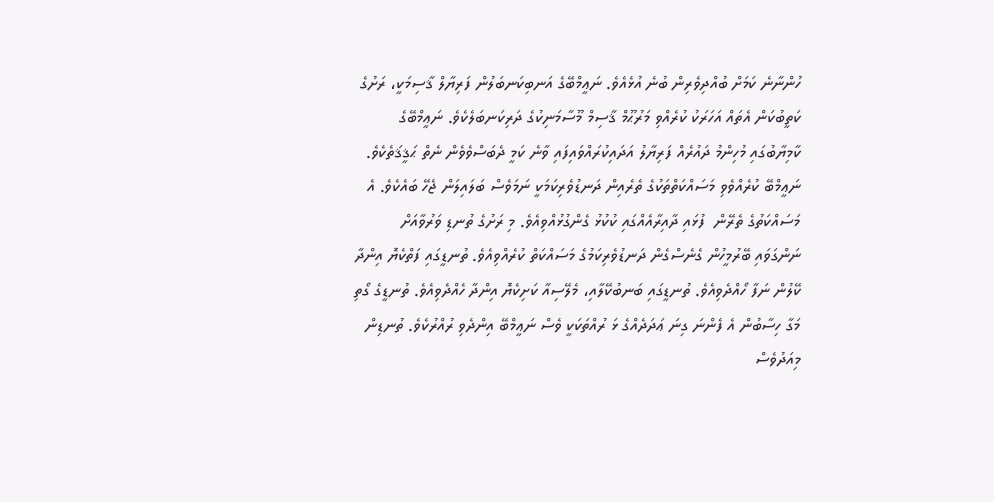ހުންނާނެ ކަމަށް ބުއްދިވެރިން ބުނެ އުޅެއެވެ. ނަޢީމްބޭގެ އަނބިކަނބަލުން ފަރިޔާލް ޤާސިމަކީ، ރަށުގެ ކަތީބުކަން އެތައް އަހަރަކު ކުރެއްވި މަރުޙޫމް ޤާސިމް މޫސާމަނިކުގެ ދަރިކަނބަލެކެވެ. ނަޢީމްބޭގެ ކާމިޔާބުގައި މުހިންމު ދައުރެއް ފަރިޔާލު އަދައިކުރައްވައިފައި ވާނެ ކަމީ ދެބަސްވެވެން ނެތް ޙަޤީޤަތެކެވެ.
ނަޢީމްބޭ ކުރެއްވެވި މަސައްކަތްތަކުގެ ތެރެއިން ދަނޑުވެރިކަމަކީ ނަމަވެސް ބަލައިލަން ޖެހޭ ބައެކެވެ. އެ މަސައްކަތުގެ ތެރޭން  ފުޅައި ދާއިރާއެއްގައި ކުކުޅު ގެންގުޅުއްވިއެވެ. މި ރަށުގެ ތުނޑި ވަރުވާއަށް ނަންގަވައި ބޭރުމީހުން ގެނެސްގެން ދަނޑުވެރިކަމުގެ މަސައްކަތް ކުރެއްވިއެވެ. ތުނޑީގައި ފަތްކެޔޮ އިންދާ ކޭލުން ނަފާ ހޯއްދެވިއެވެ. ތުނޑީގައި ބަނބުކޭލާއި، މެލޭސިއާ ކަށިކެޔޮ އިންދާ ހެއްދެވިއެވެ. ތުނޑީގެ ގޯތި މަގާ ހިސާބުން އެ ފެންނަ ގިނަ ޢަދަދެއްގެ ޅަ ރުއްތަކަކީ ވެސް ނަޢީމްބޭ އިންދެވި ރުއްރުކެވެ. ތުނޑިން މިއަދުވެސް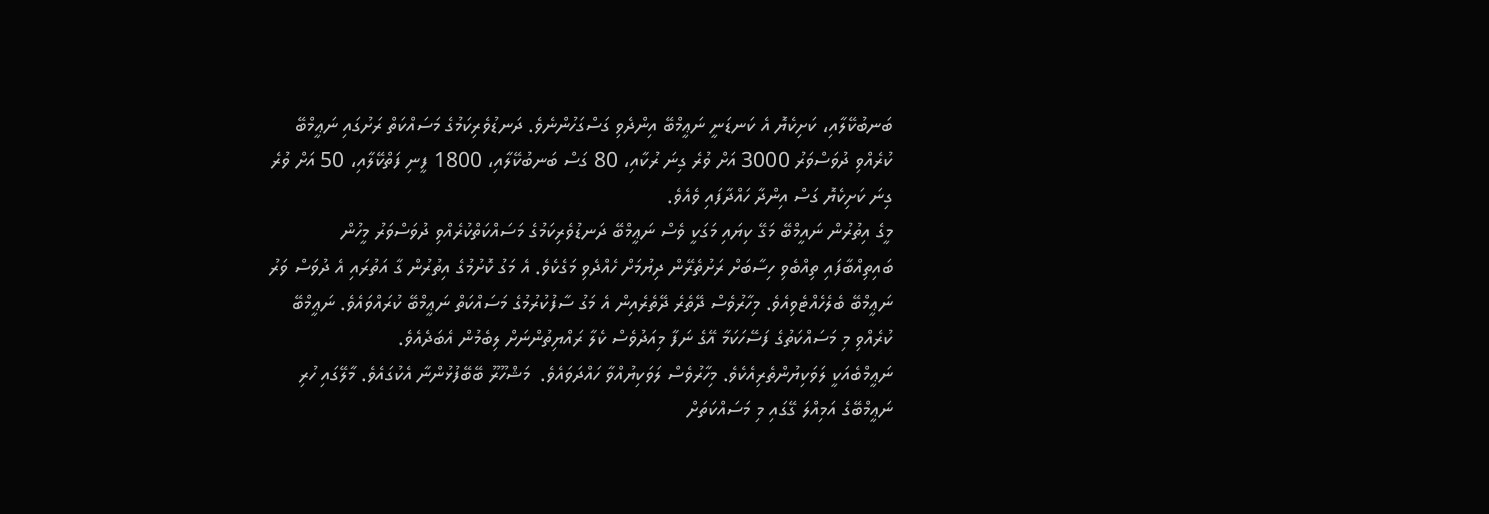ބަނބުކޭލާއި، ކަށިކެޔޮ އެ ކަނޑަނީ ނަޢީމްބޭ އިންދެވި ގަސްގަހުންނެވެ. ދަނޑުވެރިކަމުގެ މަސައްކަތް ރަށުގައި ނަޢީމްބޭ ކުރެއްވި ދުވަސްވަރު 3000 އަށް ވުރެ ގިނަ ރުކާއި، 80 ގަސް ބަނބުކޭލާއި، 1800 ފީނި ފަތްކޭލާއި، 50 އަށް ވުރެ ގިނަ ކަށިކެޔޮ ގަސް އިންދާ ހައްދާފައި ވެއެވެ.
މީގެ އިތުރުން ނައީމްބޭ މަގޭ ކިޔައި މަގަކީ ވެސް ނަޢީމްބޭ ދަނޑުވެރިކަމުގެ މަސައްކަތްކުރެއްވި ދުވަސްވަރު މީހުން ބައިތިއްބާފައި ތިއްބެވި ހިސާބަށް ރަށުތެރޭން ދިޔުމަށް ހެއްދެވި މަގެކެވެ. އެ މަގު ކޮށުމުގެ އިތުރުން ގާ އަތުރައި އެ ދުވަސް ވަރު ނަޢީމްބޭ ބެލެހެއްޓެވިއެވެ. މިހާރުވެސް ދޭތެރެ ދޭތެރެއިން އެ މަގު ސާފުކުރުމުގެ މަސައްކަތް ނަޢީމްބޭ ކުރައްވައެވެ. ނަޢީމްބޭ ކުރެއްވި މި މަސައްކަތުގެ ފަސޭހަކަމާ އޭގެ ނަފާ މިއަދުވެސް ކެލާ ރައްޔިތުންނަށް ލިބެމުން އެބަދެއެވެ.
ނަޢީމްބެއަކީ ލަވަކިޔުންތެރިއެކެވެ. މިހާރުވެސް ލަވަކިޔުއްވާ ހައްދަވައެވެ.  މަޝްހޫރޫ ބޭބޭފުޅުންނާ އެކުގައެވެ. މާލޭގައި ހުރި ނަޢީމްބޭގެ އަމިއްލަ ގޭގައި މި މަސައްކަތަށް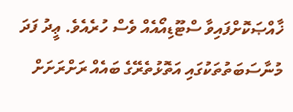ޚާއްޞަކޮށްފައިވާ ސްޓޫޑިއޯއެއް ވެސް ހުރެއެވެ. ޢީދު ފަދަ މުނާސަބަތުތަކުގައި އަތޮޅުތެރޭގެ ބައެއް ރަށްރަށަށް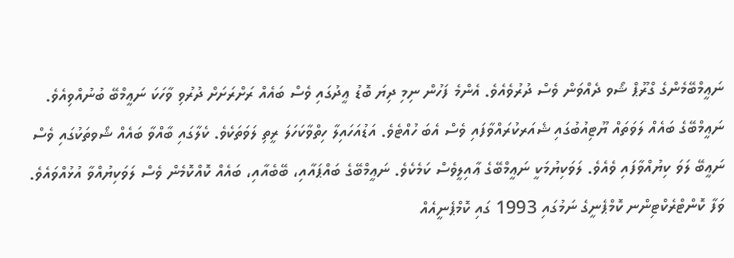ނަޢީމްބޭމެންގެ ގްރޫޕް ޝޯވ ދެއްވަން ވެސް ދުރުވެއެވެ. އެންމެ ފަހުން ނިމި ދިޔަ ބޮޑު ޢީދުގައި ވެސް ބައެއް ރަށްރަށަށް ދުރުވި ވާހަކަ ނަޢީމްބޭ ބުނުއްވިއެވެ. ނަޢީމްބޭގެ ބައެއް ލަވަތައް ޔޫޓިއުބުގައި ޝެއަރކުރައްވާފައި ވެސް އެބަ ހުއްޓެވެ. އަޑުއަހައިލާ ހިތްވާކަހަލަ ރީތި ލަވަތަކެވެ. ކެލާގައި ބާއްވާ ބައެއް ޝޯވތަކުގައި ވެސް ނަޢީބޭ ލަވަ ކިޔުއްވާފައި ވެއެވެ. ލަވަކިޔުމަކީ ނަޢީމްބޭގެ ޢާއިލީވެސް ކަމެކެވެ. ނަޢީމްބޭގެ ބައްޕައާއި، ބޭބެއާއި، ބައެއް ކޮއްކޮމެން ވެސް ލަވަކިޔުއްވާ އުޅުއްވައެވެ.
ވަފާ ކޮންޓްރެކްޓިންނ ކޮމްޕެނީގެ ނަމުގައި 1993 ގައި ކޮމްޕެނީއެއް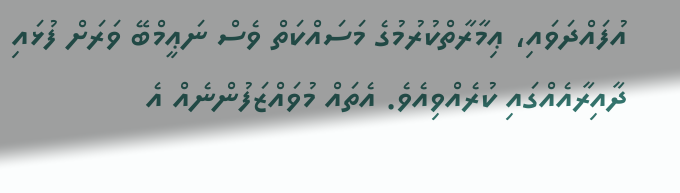އުފައްދަވައި، ޢިމާރާތްކުރުމުގެ މަސައްކަތް ވެސް ނަޢީމްބޭ ވަރަށް ފުޅައި ދާއިރާއެއްގައި ކުރެއްވިއެވެ. އެތައް މުވައްޒަފުންނެއް އެ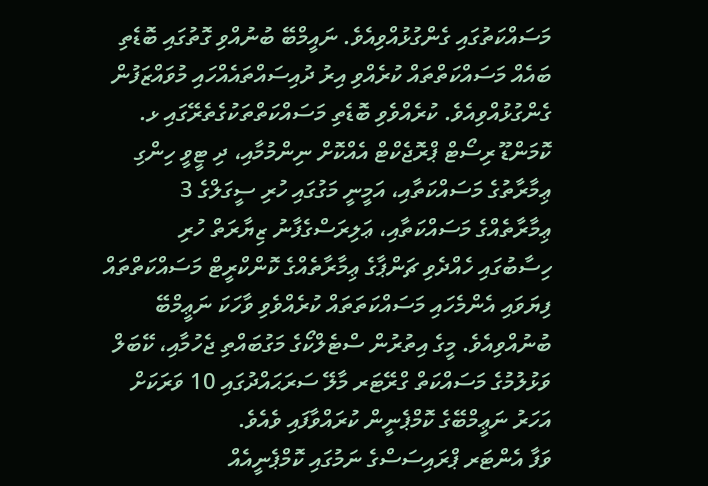މަސައްކަތުގައި ގެންގުޅުއްވިއެވެ. ނައީމްބޭ ބުނުއްވި ގޮތުގައި ބޮޑެތި ބައެއް މަސައްކަތްތައް ކުރެއްވި އިރު ދުއިސައްތައެއްހައި މުވައްޒަފުން ގެންގުޅުއްވިއެވެ. ކުރެއްވެވި ބޮޑެތި މަސައްކަތްތަކުގެތެރޭގައި ޅ. ކޮމަންޑޫ ރިސޯޓް ޕްރޮޖެކްޓް އެއްކޮށް ނިންމުމާއި، ދި ޓީވީ ހިންގި ޢިމާރާތުގެ މަސައްކަތާއި، އަމީނީ މަގުގައި ހުރި ސީގަލްގެ 3 ޢިމާރާތެއްގެ މަސައްކަތާއި، ޢަލިރަސްގެފާނު ޒިޔާރަތް ހުރި ހިސާބުގައި ހެއްދެވި ޗަންޕާގެ ޢިމާރާތެއްގެ ކޮންކްރީޓް މަސައްކަތްތައް ފިޔަވައި އެންމެހައި މަސައްކަތަތައް ކުރެއްވެވި ވާހަކަ ނަޢީމްބޭ ބުނުއްވިއެވެ. މީގެ އިތުރުން ސްޓެލްކޯގެ މަގުބައްތި ޖެހުމާއި، ކޭބަލް ވަޅުލުމުގެ މަސައްކަތް ގްރޭޓަރ މާލޭ ސަރަޙައްދުގައި 10 ވަރަކަށް އަހަރު ނަޢީމްބޭގެ ކޮމްޕެނީން ކުރައްވާފައި ވެއެވެ.
ވަފާ އެންޓަރ ޕްރައިސަސްގެ ނަމުގައި ކޮމްޕެނީއެއް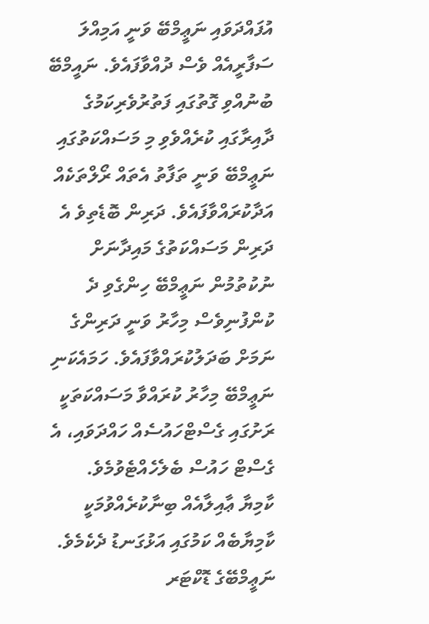އުފައްދަވައި ނަޢީމްބޭ ވަނީ އަމިއްލަ ސަފާރީއެއް ވެސް ދުއްވާފައެވެ. ނައީމްބޭ ބުނުއްވި ގޮތުގައި ފަތުރުވެރިކަމުގެ ދާއިރާގައި ކުރެއްވެވި މި މަސައްކަތުގައި ނަޢީމްބޭ ވަނީ ތަފާތު އެތައް ރޯލްތަކެއް އަދާކުރައްވާފައެވެ. ދަރިން ބޮޑެތިވެ އެ ދަރިން މަސައްކަތުގެ މައިދާނަށް ނުކުތުމުން ނަޢީމްބޭ ހިންގެވި ދެ ކުންފުނިވެސް މިހާރު ވަނީ ދަރިންގެ ނަމަށް ބަދަލުކުރައްވާފައެވެ. ހަމައެކަނި ނަޢީމްބޭ މިހާރު ކުރައްވާ މަސައްކަތަކީ ރަށުގައި ގެސްޓްހައުސެއް ހައްދަވައި، އެ ގެސްޓް ހައުސް ބެލެހެއްޓެވުމެވެ.
ކާމިޔާ ޢާއިލާއެއް ބިނާކުރެއްވުމަކީ ކާމިޔާބެއް ކަމުގައި އަޅުގަނޑު ދެކެމެވެ. ނަޢީމްބޭގެ ޑޮކްޓަރ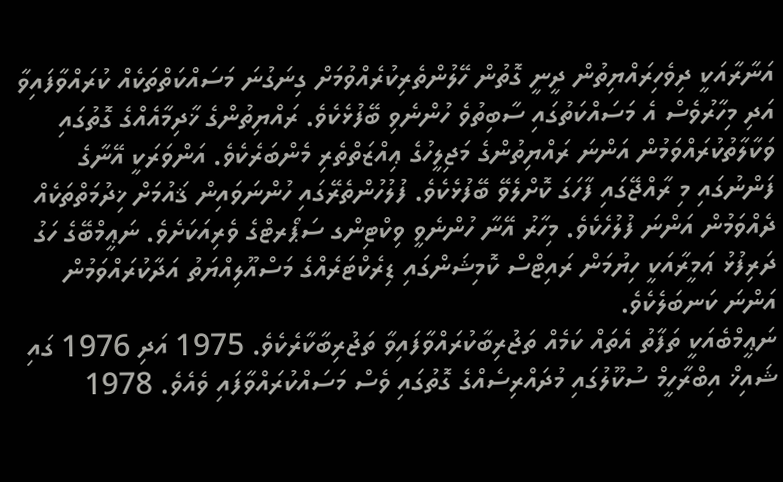އަނާރާއަކީ ދިވެހިރައްޔިތުން ދީނީ ގޮތުން ހޭލުންތެރިކުރެއްވުމަށް ގިނަގުނަ މަސައްކަތްތަކެއް ކުރައްވާފައިވާ އަދި މިހާރުވެސް އެ މަސައްކަތުގައި ސާބިތުވެ ހުންނެވި ބޭފުޅެކެވެ. ރައްޔިތުންގެ ޚާދިމާއެއްގެ ގޮތުގައި ވަކާލާތުކުރައްވަމުން އަންނަ ރައްޔިތުންގެ މަޖިލީހުގެ ޢިއްޒަތްތެރި މެންބަރެކެވެ. އަންވަރަކީ އޭނާގެ ފަންނުގައި މި ރާއްޖޭގައި ފާހަގަ ކޮށްލެވޭ ބޭފުޅެކެވެ. ފުލުހުންތެރޭގައި ހުންނަވައިން ޤައުމަށް ޚިދުމަތްތަކެއް ދެއްވަމުން އަންނަ ފުލުހެކެވެ. މިހާރު އޭނާ ހުންނެވީ ވިކްޓިންގ ސަޕޯރޓްގެ ވެރިއަކަށެވެ. ނަޢީމްބޭގެ ހަގު ދަރިފުޅު ޢަމީރާއަކީ ހިޔުމަން ރައިޓްސް ކޮމިޝަންގައި ޑިރެކްޓަރެއްގެ މަސްއޫލިއްޔަތު އަދާކުރައްވަމުން އަންނަ ކަނބަލެކެވެ.
ނަޢީމްބެއަކީ ތަފާތު އެތައް ކަމެއް ތަޖުރިބާކުރައްވާފައިވާ ތަޖުރިބާކާރެކެވެ. 1975 އަދި 1976 ގައި ޝައިޚް އިބްރާހީމް ސުކޫލުގައި މުދައްރިސެއްގެ ގޮތުގައި ވެސް މަސައްކުރައްވާފައި ވެއެވެ. 1978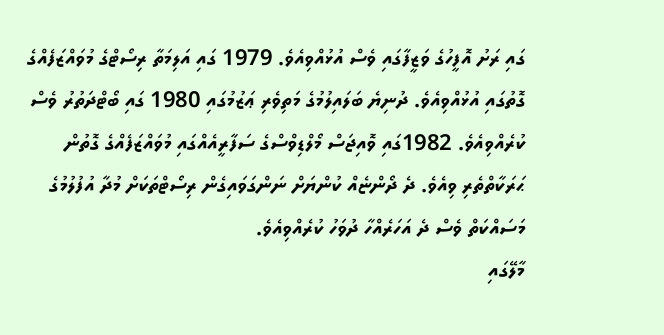ގައި ރަށު އޮފީހުގެ ވަޒީފާގައި ވެސް އުޅުއްވިއެވެ. 1979 ގައި އަލިމަތާ ރިސޯޓްގެ މުވައްޒަފެއްގެ ގޮތުގައި އުޅުއްވިއެވެ. ދުނިޔެ ބަލައިލުމުގެ މަތިވެރި ޢަޒުމުގައި 1980 ގައި ބޯޓްދަތުރު ވެސް ކުރެއްވިއެވެ. 1982ގައި ވޮއިޖަސް މޯލްޑިވްސްގެ ސަފާރީއެއްގައި މުވައްޒަފެއްގެ ގޮތުން ޙަރަކާތްތެރި ވިއެވެ. ދެ ދޯންޏެއް ކުންޔަށް ނަންގަވައިގެން ރިސޯޓްތަކަށް މުދާ އުފުލުމުގެ މަސައްކަތް ވެސް ދެ އަހަރެއްހާ ދުވަހު ކުރެއްވިއެވެ.
މާލޭގައި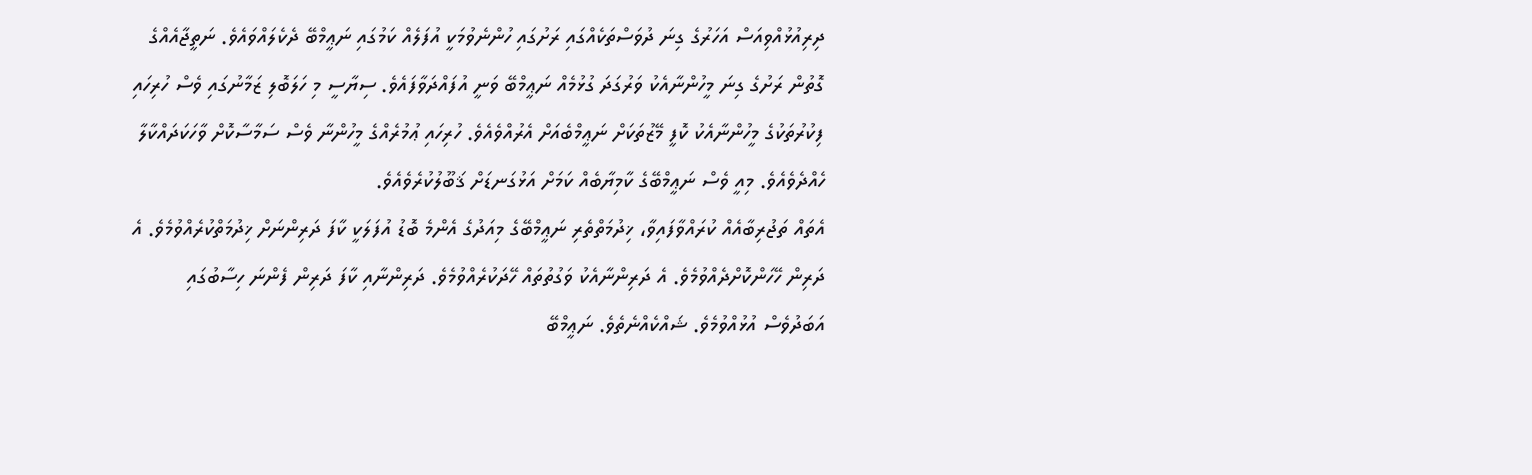ދިރިއުޅުއްވިއަސް އަހަރުގެ ގިނަ ދުވަސްތަކެއްގައި ރަށުގައި ހުންނެވުމަކީ އުފަލެއް ކަމުގައި ނަޢީމްބޭ ދެކެލައްވައެވެ. ނަތީޖާއެއްގެ ގޮތުން ރަށުގެ ގިނަ މީހުންނާއެކު ވަރުގަދަ ގުޅުމެއް ނަޢީމްބޭ ވަނީ އުފައްދަވާފައެވެ. ސިޔާސީ މި ހަލަބޮލި ޒަމާނުގައި ވެސް ހުރިހައި ފިކުރުތަކުގެ މީހުންނާއެކު ކޮފީ މޭޒުތަކަށް ނަޢީމްބެއަށް އެރުއްވެއެވެ. ހުރިހައި ޢުމުރެއްގެ މީހުންނާ ވެސް ސަމާސާކޮށް ވާހަކަދައްކާލާ ހެއްދެވެއެވެ. މިއީ ވެސް ނަޢީމްބޭގެ ކާމިޔާބެއް ކަމަށް އަޅުގަނޑަށް ޤަބޫލުކުރެވެއެވެ.
އެތައް ތަޖުރިބާއެއް ކުރައްވާފައިވާ، ޚިދުމަތްތެރި ނަޢީމްބޭގެ މިއަދުގެ އެންމެ ބޮޑު އުފަލަކީ ކާފަ ދަރިންނަށް ޚިދުމަތްކުރެއްވުމެވެ. އެ ދަރިން ހޭހަންކޮށްދެއްވުމެވެ. އެ ދަރިންނާއެކު ވަގުތުތައް ހޭދަކުރެއްވުމެވެ. ދަރިންނާއި ކާފަ ދަރިން ފެންނަ ހިސާބުގައި އަބަދުވެސް އުޅުއްވުމެވެ. ޝައްކެއްނެތެވެ. ނަޢީމްބޭ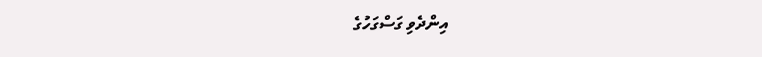އިންދެވި ގަސްގަހުގެ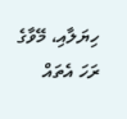ހިޔަލާއި، މޭވާގެ ރަހަ އެތައް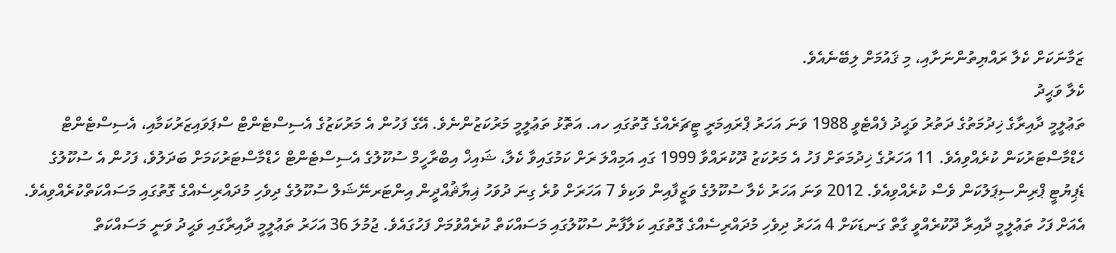ޒަމާނަކަށް ކެލާ ރައްޔިތުންނަށާއި، މި ޤައުމަށް ލިބޭނެއެވެ.
ކެލާ ވަޙީދު
ތަޢުލީމީ ދާއިރާގެ ޚިދުމަތުގެ ދަތުރު ވަޙީދު ފެއްޓެވީ 1988 ވަނަ އަހަރު ޕްރައިމަރީ ޓީޗަރެއްގެ ގޮތުގައި ހއ. އަތޮޅު ތަޢުލީމީ މަރުކަޒުންނެވެ. އޭގެ ފަހުން އެ މަރުކަޒުގެ އެސިސްޓެންޓް ސްޕަވައިޒަރުކަމާއި، އެސިސްޓެންޓް ހެޑްމާސްޓަރުކަން ކުރެއްވިއެވެ. 11 އަހަރުގެ ޚިދުމަތަށް ފަހު އެ މަރުކަޒު ދޫކުރައްވާ 1999 ގައި އަމިއްލަ ރަށް ކަމުގައިވާ ކެލާ، ޝައިޚް އިބްރާހީމް ސުކޫލުގެ އެސިސްޓެންޓް ހެޑްމާސްޓަރުކަމަށް ބަދަލުވެ، ފަހުން އެ ސުކޫލުގެ ޑެޕިޔުޓީ ޕްރިންސިޕަލުކަން ވެސް ކުރެއްވިއެވެ. 2012 ވަނަ އަހަރު ކެލާ ސުކޫލުގެ ވަޒީފާއިން ވަކިވެ 7 އަހަރަށް ވުރެ ގިނަ ދުވަހު ޣިޔާޘުއްދީން އިންޓަރނޭޝަލް ސުކޫލުގެ ދިވެހި މުދައްރިސެއްގެ ގޮތުގައި މަސައްކަތްކުރެއްވިއެވެ. އެއަށް ފަހު ތަޢުލީމީ ދާއިރާ ދޫކުރެއްވީ ގާތް ގަނޑަކަށް 4 އަހަރު ދިވެހި މުދައްރިސެއްގެ ގޮތުގައި ކަލާފާނު ސުކޫލުގައި މަސައްކަތް ކުރެއްވުމަށް ފަހުގައެވެ. ޖުމުލަ 36 އަހަރު ތަޢުލީމީ ދާއިރާގައި ވަޙީދު ވަނީ މަސައްކަތް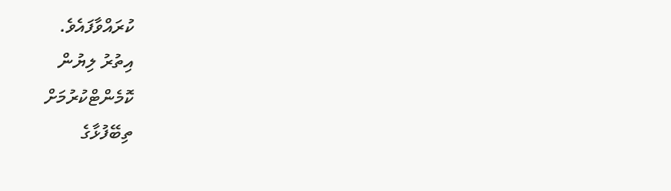ކުރައްވާފައެވެ.
އިތުރު ލިޔުން
ކޮމެންޓްކުރުމަށް
ތިބޭފުޅާގެ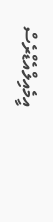އީމެއިލްއެޑްރެސް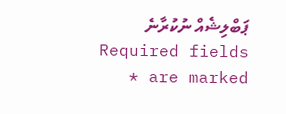ޕަބްލިޝެއް ނުކުރާނެ Required fields are marked *